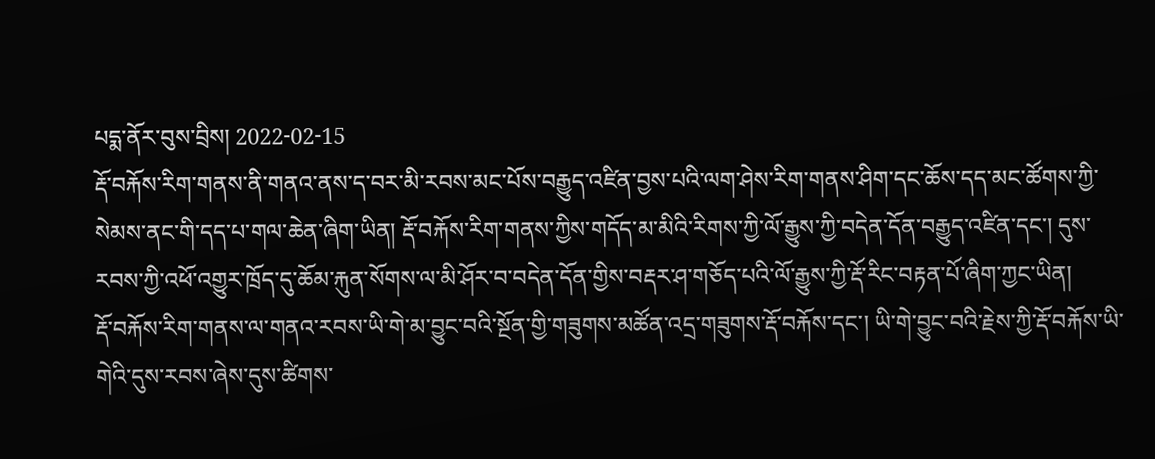པདྨ་ནོར་བུས་བྲིས། 2022-02-15
རྡོ་བརྐོས་རིག་གནས་ནི་གནའ་ནས་ད་བར་མི་རབས་མང་པོས་བརྒྱུད་འཛིན་བྱས་པའི་ལག་ཤེས་རིག་གནས་ཤིག་དང་ཆོས་དད་མང་ཚོགས་ཀྱི་སེམས་ནང་གི་དད་པ་གལ་ཆེན་ཞིག་ཡིན། རྡོ་བརྐོས་རིག་གནས་ཀྱིས་གདོད་མ་མིའི་རིགས་ཀྱི་ལོ་རྒྱུས་ཀྱི་བདེན་དོན་བརྒྱུད་འཛིན་དང་། དུས་རབས་ཀྱི་འཕོ་འགྱུར་ཁྲོད་དུ་ཆོམ་རྐུན་སོགས་ལ་མི་ཤོར་བ་བདེན་དོན་གྱིས་བརྡར་ཤ་གཅོད་པའི་ལོ་རྒྱུས་ཀྱི་རྡོ་རིང་བརྟན་པོ་ཞིག་ཀྱང་ཡིན།
རྡོ་བརྐོས་རིག་གནས་ལ་གནའ་རབས་ཡི་གེ་མ་བྱུང་བའི་སྔོན་གྱི་གཟུགས་མཚོན་འདྲ་གཟུགས་རྡོ་བརྐོས་དང་། ཡི་གེ་བྱུང་བའི་རྗེས་ཀྱི་རྡོ་བརྐོས་ཡི་གེའི་དུས་རབས་ཞེས་དུས་ཚིགས་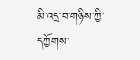མི་འདྲ་བ་གཉིས་ཀྱི་དཀྱོགས་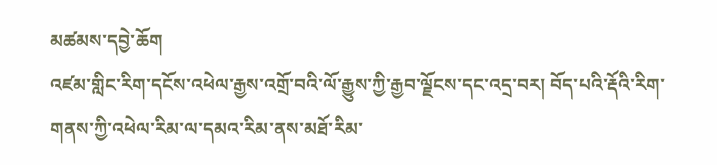མཚམས་དབྱེ་ཆོག
འཛམ་གླིང་རིག་དངོས་འཕེལ་རྒྱས་འགྲོ་བའི་ལོ་རྒྱུས་ཀྱི་རྒྱབ་ལྗོངས་དང་འདྲ་བར། བོད་པའི་རྡོའི་རིག་གནས་ཀྱི་འཕེལ་རིམ་ལ་དམའ་རིམ་ནས་མཐོ་རིམ་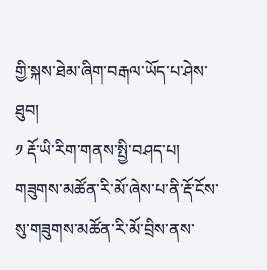གྱི་སྐས་ཐེམ་ཞིག་བརྒལ་ཡོད་པ་ཤེས་ཐུབ།
༡ རྡོ་ཡི་རིག་གནས་སྤྱི་བཤད་པ།
གཟུགས་མཚོན་རི་མོ་ཞེས་པ་ནི་རྡོ་ངོས་སུ་གཟུགས་མཚོན་རི་མོ་བྲིས་ནས་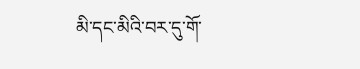མི་དང་མིའི་བར་དུ་གོ་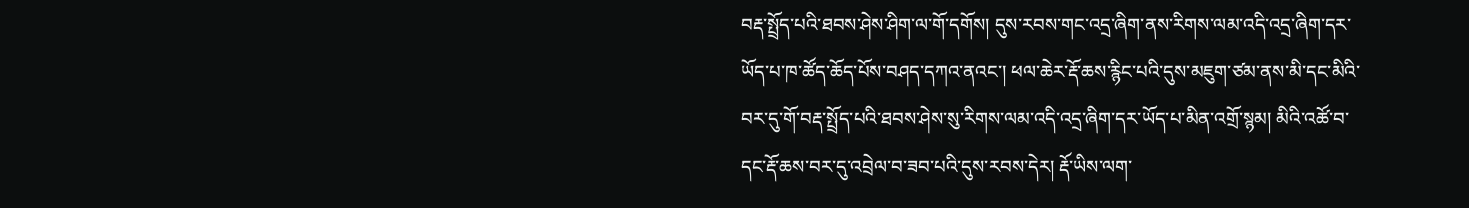བརྡ་སྤྲོད་པའི་ཐབས་ཤེས་ཤིག་ལ་གོ་དགོས། དུས་རབས་གང་འདྲ་ཞིག་ནས་རིགས་ལམ་འདི་འདྲ་ཞིག་དར་ཡོད་པ་ཁ་ཚོད་ཆོད་པོས་བཤད་དཀའ་ནའང་། ཕལ་ཆེར་རྡོ་ཆས་རྙིང་པའི་དུས་མཇུག་ཙམ་ནས་མི་དང་མིའི་བར་དུ་གོ་བརྡ་སྤྲོད་པའི་ཐབས་ཤེས་སུ་རིགས་ལམ་འདི་འདྲ་ཞིག་དར་ཡོད་པ་མིན་འགྲོ་སྙམ། མིའི་འཚོ་བ་དང་རྡོ་ཆས་བར་དུ་འབྲེལ་བ་ཟབ་པའི་དུས་རབས་དེར། རྡོ་ཡིས་ལག་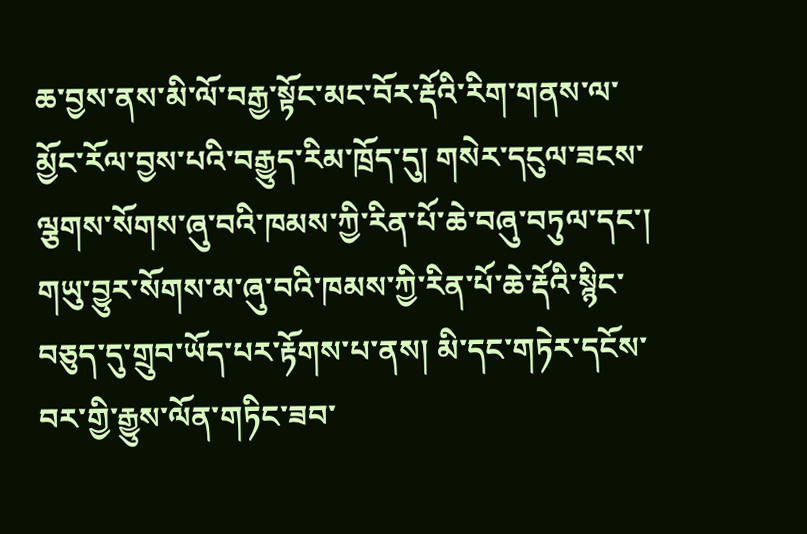ཆ་བྱས་ནས་མི་ལོ་བརྒྱ་སྟོང་མང་བོར་རྡོའི་རིག་གནས་ལ་མྱོང་རོལ་བྱས་པའི་བརྒྱུད་རིམ་ཁྲོད་དུ། གསེར་དངུལ་ཟངས་ལྕགས་སོགས་ཞུ་བའི་ཁམས་ཀྱི་རིན་པོ་ཆེ་བཞུ་བཏུལ་དང་། གཡུ་བྱུར་སོགས་མ་ཞུ་བའི་ཁམས་ཀྱི་རིན་པོ་ཆེ་རྡོའི་སྙིང་བཅུད་དུ་གྲུབ་ཡོད་པར་རྟོགས་པ་ནས། མི་དང་གཏེར་དངོས་བར་གྱི་རྒྱུས་ལོན་གཏིང་ཟབ་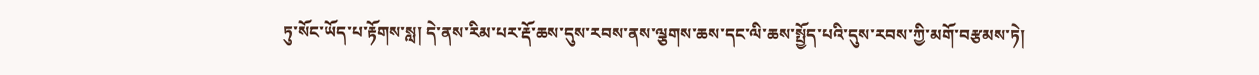ཏུ་སོང་ཡོད་པ་རྟོགས་སླ། དེ་ནས་རིམ་པར་རྡོ་ཆས་དུས་རབས་ནས་ལྕགས་ཆས་དང་ལི་ཆས་སྤྱོད་པའི་དུས་རབས་ཀྱི་མགོ་བརྩམས་ཏེ།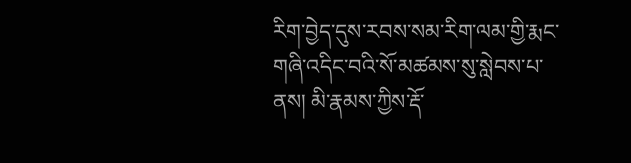རིག་བྱེད་དུས་རབས་སམ་རིག་ལམ་གྱི་རྨང་གཞི་འདིང་བའི་སོ་མཚམས་སུ་སླེབས་པ་ནས། མི་རྣམས་ཀྱིས་རྡོ་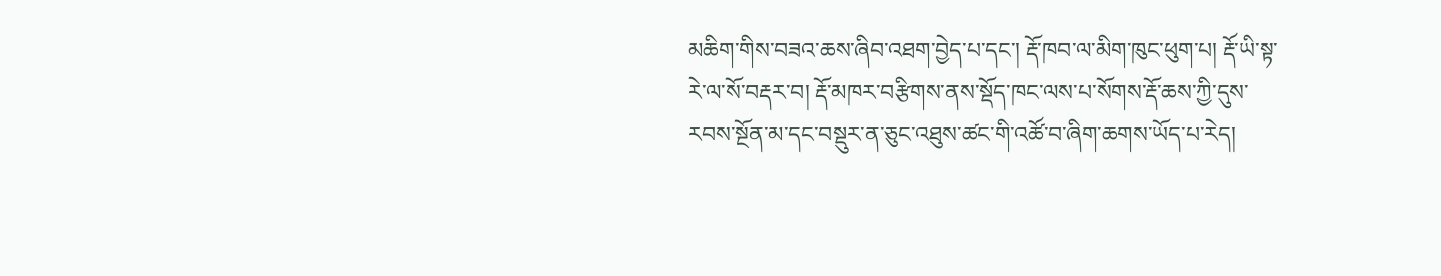མཆིག་གིས་བཟའ་ཆས་ཞིབ་འཐག་བྱེད་པ་དང་། རྡོ་ཁབ་ལ་མིག་ཁུང་ཕུག་པ། རྡོ་ཡི་སྟ་རེ་ལ་སོ་བརྡར་བ། རྡོ་མཁར་བརྩིགས་ནས་སྡོད་ཁང་ལས་པ་སོགས་རྡོ་ཆས་ཀྱི་དུས་རབས་སྔོན་མ་དང་བསྡུར་ན་ཅུང་འཐུས་ཚང་གི་འཚོ་བ་ཞིག་ཆགས་ཡོད་པ་རེད།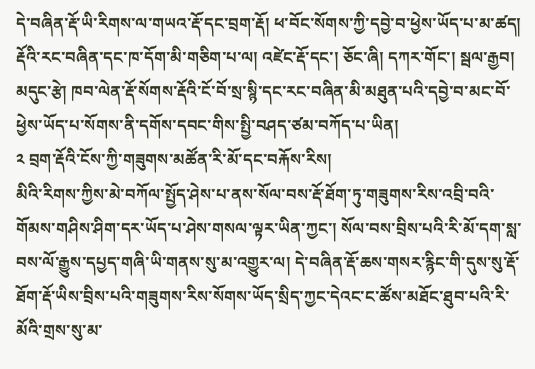དེ་བཞིན་རྡོ་ཡི་རིགས་ལ་གཡའ་རྡོ་དང་བྲག་རྡོ། ཕ་བོང་སོགས་ཀྱི་དབྱེ་བ་ཕྱེས་ཡོད་པ་མ་ཚད། རྡོའི་རང་བཞིན་དང་ཁ་དོག་མི་གཅིག་པ་ལ། འཛེང་རྡོ་དང་། ཅོང་ཞི། དཀར་གོང་། སྦལ་རྒྱབ། མདུང་རྩེ། ཁབ་ལེན་རྡོ་སོགས་རྡོའི་ངོ་བོ་སྲ་སྙི་དང་རང་བཞིན་མི་མཐུན་པའི་དབྱེ་བ་མང་བོ་ཕྱེས་ཡོད་པ་སོགས་ནི་དགོས་དབང་གིས་སྤྱི་བཤད་ཙམ་བཀོད་པ་ཡིན།
༢ བྲག་རྡོའི་ངོས་ཀྱི་གཟུགས་མཚོན་རི་མོ་དང་བརྐོས་རིས།
མིའི་རིགས་ཀྱིས་མེ་བཀོལ་སྤྱོད་ཤེས་པ་ནས་སོལ་བས་རྡོ་ཐོག་ཏུ་གཟུགས་རིས་འབྲི་བའི་གོམས་གཤིས་ཤིག་དར་ཡོད་པ་ཤེས་གསལ་ལྟར་ཡིན་ཀྱང་། སོལ་བས་བྲིས་པའི་རི་མོ་དག་སླ་བས་ལོ་རྒྱུས་དཔྱད་གཞི་ཡི་གནས་སུ་མ་འགྱུར་ལ། དེ་བཞིན་རྡོ་ཆས་གསར་རྙིང་གི་དུས་སུ་རྡོ་ཐོག་རྡོ་ཡིས་བྲིས་པའི་གཟུགས་རིས་སོགས་ཡོད་སྲིད་ཀྱང་དེའང་ང་ཚོས་མཐོང་ཐུབ་པའི་རི་མོའི་གྲས་སུ་མ་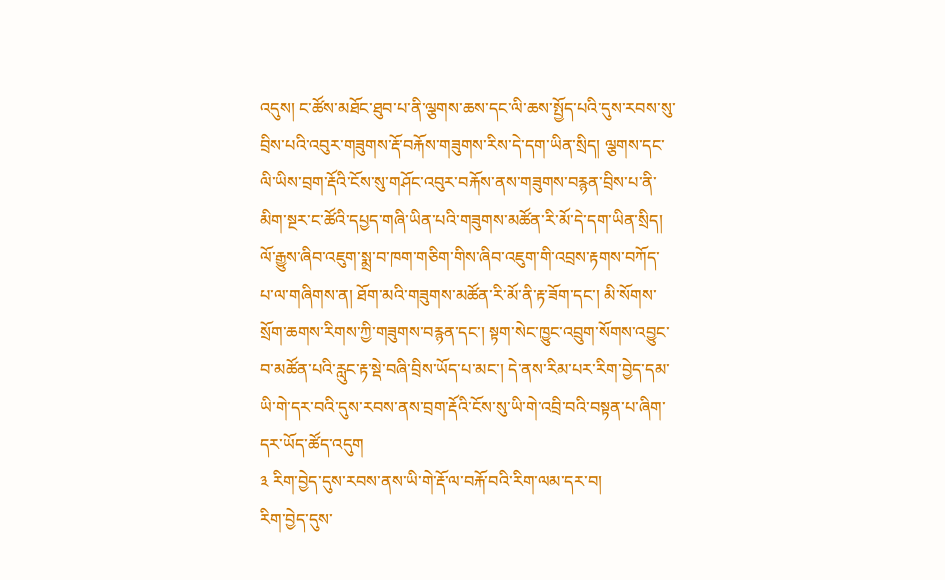འདུས། ང་ཚོས་མཐོང་ཐུབ་པ་ནི་ལྕགས་ཆས་དང་ལི་ཆས་སྤྱོད་པའི་དུས་རབས་སུ་བྲིས་པའི་འབུར་གཟུགས་རྡོ་བརྐོས་གཟུགས་རིས་དེ་དག་ཡིན་སྲིད། ལྕགས་དང་ལི་ཡིས་བྲག་རྡོའི་ངོས་སུ་གཤོང་འབུར་བརྐོས་ནས་གཟུགས་བརྙན་བྲིས་པ་ནི་མིག་སྔར་ང་ཚོའི་དཔྱད་གཞི་ཡིན་པའི་གཟུགས་མཚོན་རི་མོ་དེ་དག་ཡིན་སྲིད། ལོ་རྒྱུས་ཞིབ་འཇུག་སྨྲ་བ་ཁག་གཅིག་གིས་ཞིབ་འཇུག་གི་འབྲས་རྟགས་བཀོད་པ་ལ་གཞིགས་ན། ཐོག་མའི་གཟུགས་མཚོན་རི་མོ་ནི་རྟ་ཟོག་དང་། མི་སོགས་སྲོག་ཆགས་རིགས་ཀྱི་གཟུགས་བརྙན་དང་། སྟག་སེང་ཁྱུང་འབྲུག་སོགས་འབྱུང་བ་མཚོན་པའི་རླུང་རྟ་སྡེ་བཞི་བྲིས་ཡོད་པ་མང་། དེ་ནས་རིམ་པར་རིག་བྱེད་དམ་ཡི་གེ་དར་བའི་དུས་རབས་ནས་བྲག་རྡོའི་ངོས་སུ་ཡི་གེ་འབྲི་བའི་བསྟན་པ་ཞིག་དར་ཡོད་ཚོད་འདུག
༣ རིག་བྱེད་དུས་རབས་ནས་ཡི་གེ་རྡོ་ལ་བརྐོ་བའི་རིག་ལམ་དར་བ།
རིག་བྱེད་དུས་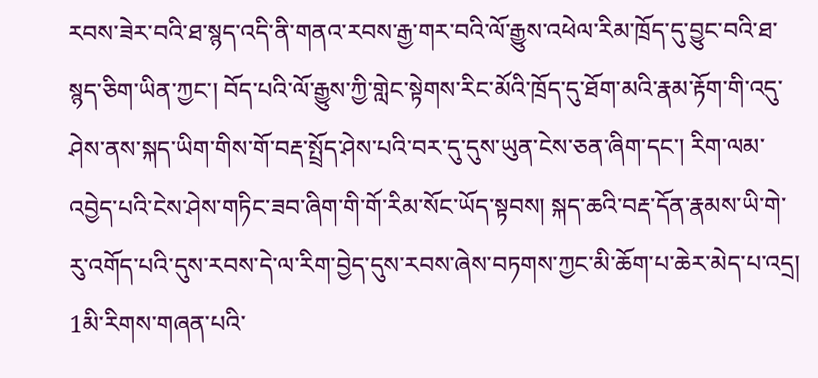རབས་ཟེར་བའི་ཐ་སྙད་འདི་ནི་གནའ་རབས་རྒྱ་གར་བའི་ལོ་རྒྱུས་འཕེལ་རིམ་ཁྲོད་དུ་བྱུང་བའི་ཐ་སྙད་ཅིག་ཡིན་ཀྱང་། བོད་པའི་ལོ་རྒྱུས་ཀྱི་གླེང་སྟེགས་རིང་མོའི་ཁྲོད་དུ་ཐོག་མའི་རྣམ་རྟོག་གི་འདུ་ཤེས་ནས་སྐད་ཡིག་གིས་གོ་བརྡ་སྤྲོད་ཤེས་པའི་བར་དུ་དུས་ཡུན་ངེས་ཅན་ཞིག་དང་། རིག་ལམ་འབྱེད་པའི་ངེས་ཤེས་གཏིང་ཟབ་ཞིག་གི་གོ་རིམ་སོང་ཡོད་སྟབས། སྐད་ཆའི་བརྡ་དོན་རྣམས་ཡི་གེ་རུ་འགོད་པའི་དུས་རབས་དེ་ལ་རིག་བྱེད་དུས་རབས་ཞེས་བཏགས་ཀྱང་མི་ཆོག་པ་ཆེར་མེད་པ་འདྲ།
1མི་རིགས་གཞན་པའི་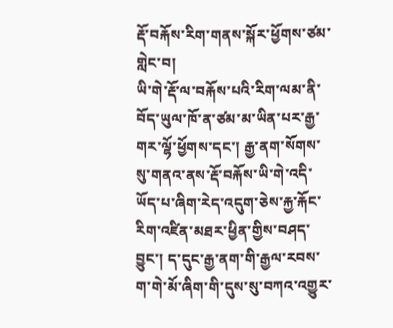རྡོ་བརྐོས་རིག་གནས་སྐོར་ཕྱོགས་ཙམ་གླེང་བ།
ཡི་གེ་རྡོ་ལ་བརྐོས་པའི་རིག་ལམ་ནི་བོད་ཡུལ་ཁོ་ན་ཙམ་མ་ཡིན་པར་རྒྱ་གར་ལྷོ་ཕྱོགས་དང་། རྒྱ་ནག་སོགས་སུ་གནའ་ནས་རྡོ་བརྐོས་ཡི་གེ་འདི་ཡོད་པ་ཞིག་རེད་འདུག་ཅེས་རྐྱ་རྐོང་རིག་འཛིན་མཐར་ཕྱིན་གྱིས་བཤད་བྱུང་། ད་དུང་རྒྱ་ནག་གི་རྒྱལ་རབས་ག་གེ་མོ་ཞིག་གི་དུས་སུ་བཀའ་འགྱུར་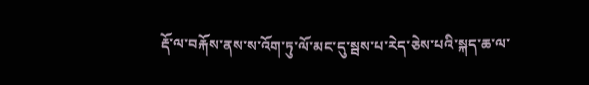རྡོ་ལ་བརྐོས་ནས་ས་འོག་ཏུ་ལོ་མང་དུ་སྦས་པ་རེད་ཅེས་པའི་སྐད་ཆ་ལ་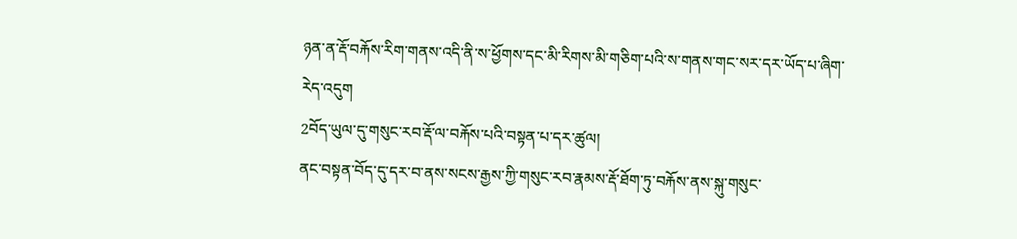ཉན་ན་རྡོ་བརྐོས་རིག་གནས་འདི་ནི་ས་ཕྱོགས་དང་མི་རིགས་མི་གཅིག་པའི་ས་གནས་གང་སར་དར་ཡོད་པ་ཞིག་རེད་འདུག
2བོད་ཡུལ་དུ་གསུང་རབ་རྡོ་ལ་བརྐོས་པའི་བསྟན་པ་དར་ཚུལ།
ནང་བསྟན་བོད་དུ་དར་བ་ནས་སངས་རྒྱས་ཀྱི་གསུང་རབ་རྣམས་རྡོ་ཐོག་ཏུ་བརྐོས་ནས་སྐུ་གསུང་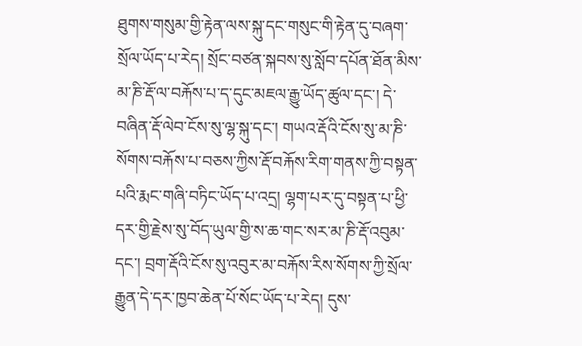ཐུགས་གསུམ་གྱི་རྟེན་ལས་སྐུ་དང་གསུང་གི་རྟེན་དུ་བཞག་སྲོལ་ཡོད་པ་རེད། སྲོང་བཙན་སྐབས་སུ་སློབ་དཔོན་ཐོན་མིས་མ་ཎི་རྡོ་ལ་བརྐོས་པ་ད་དུང་མཇལ་རྒྱུ་ཡོད་ཚུལ་དང་། དེ་བཞིན་རྡོ་ལེབ་ངོས་སུ་ལྷ་སྐུ་དང་། གཡའ་རྡོའི་ངོས་སུ་མ་ཎི་སོགས་བརྐོས་པ་བཅས་ཀྱིས་རྡོ་བརྐོས་རིག་གནས་ཀྱི་བསྟན་པའི་རྨང་གཞི་བཏིང་ཡོད་པ་འདྲ། ལྷག་པར་དུ་བསྟན་པ་ཕྱི་དར་གྱི་རྗེས་སུ་བོད་ཡུལ་གྱི་ས་ཆ་གང་སར་མ་ཎི་རྡོ་འབུམ་དང་། བྲག་རྡོའི་ངོས་སུ་འབུར་མ་བརྐོས་རིས་སོགས་ཀྱི་སྲོལ་རྒྱུན་དེ་དར་ཁྱབ་ཆེན་པོ་སོང་ཡོད་པ་རེད། དུས་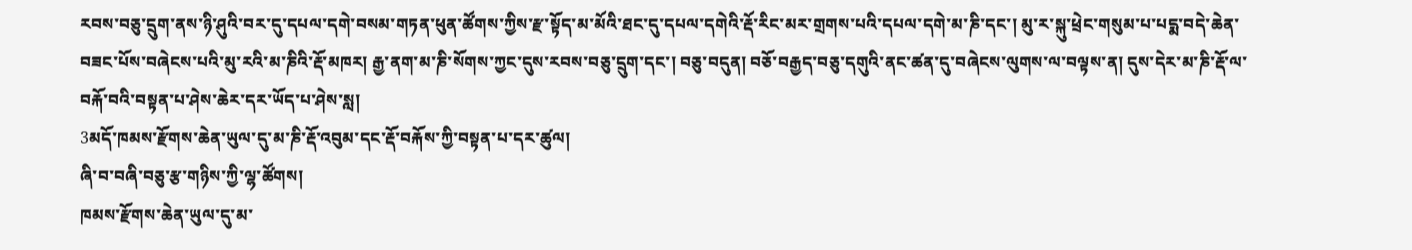རབས་བཅུ་དྲུག་ནས་ཉི་ཤུའི་བར་དུ་དཔལ་དགེ་བསམ་གཏན་ཕུན་ཚོགས་ཀྱིས་རྫ་སྟོད་མ་མོའི་ཐང་དུ་དཔལ་དགེའི་རྡོ་རིང་མར་གྲགས་པའི་དཔལ་དགེ་མ་ཎི་དང་། མུ་ར་སྐུ་ཕྲེང་གསུམ་པ་པདྨ་བདེ་ཆེན་བཟང་པོས་བཞེངས་པའི་མུ་རའི་མ་ཎིའི་རྡོ་མཁར། རྒྱ་ནག་མ་ཎི་སོགས་ཀྱང་དུས་རབས་བཅུ་དྲུག་དང་། བཅུ་བདུན། བཅོ་བརྒྱད་བཅུ་དགུའི་ནང་ཚན་དུ་བཞེངས་ལུགས་ལ་བལྟས་ན། དུས་དེར་མ་ཎི་རྡོ་ལ་བརྐོ་བའི་བསྟན་པ་ཤེས་ཆེར་དར་ཡོད་པ་ཤེས་སླ།
3མདོ་ཁམས་རྫོགས་ཆེན་ཡུལ་དུ་མ་ཎི་རྡོ་འབུམ་དང་རྡོ་བརྐོས་ཀྱི་བསྟན་པ་དར་ཚུལ།
ཞི་བ་བཞི་བཅུ་རྩ་གཉིས་ཀྱི་ལྷ་ཚོགས།
ཁམས་རྫོགས་ཆེན་ཡུལ་དུ་མ་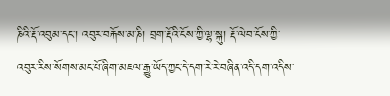ཎིའི་རྡོ་འབུམ་དང་། འབུར་བརྐོས་མ་ཎི། བྲག་རྡོའི་ངོས་ཀྱི་ལྷ་སྐུ། རྡོ་ལེབ་ངོས་ཀྱི་འབུར་རིས་སོགས་མང་པོ་ཞིག་མཇལ་རྒྱུ་ཡོད་ཀྱང་དེ་དག་རེ་རེ་བཞིན་འདི་དག་འདིས་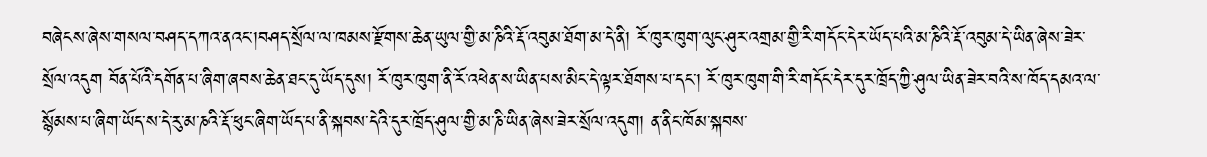བཞེངས་ཞེས་གསལ་བཤད་དཀའ་ནའང་།བཤད་སྲོལ་ལ་ཁམས་རྫོགས་ཆེན་ཡུལ་གྱི་མ་ཎིའི་རྡོ་འབུམ་ཐོག་མ་དེ་ནི། རོ་ཁུར་ཁུག་ལུང་ཤུར་འགྲམ་གྱི་རི་གདོང་དེར་ཡོད་པའི་མ་ཎིའི་རྡོ་འབུམ་དེ་ཡིན་ཞེས་ཟེར་སྲོལ་འདུག བོན་པོའི་དགོན་པ་ཞིག་ཞབས་ཆེན་ཐང་དུ་ཡོད་དུས། རོ་ཁུར་ཁུག་ནི་རོ་འཕེན་ས་ཡིན་པས་མིང་དེ་ལྟར་ཐོགས་པ་དང་། རོ་ཁུར་ཁུག་གི་རི་གདོང་དེར་དུར་ཁྲོད་ཀྱི་ཤུལ་ཡིན་ཟེར་བའི་ས་ཁོད་དམའ་ལ་སྙོམས་པ་ཞིག་ཡོད་ས་དེ་རུ་མ་ཎའི་རྡོ་ཕུང་ཞིག་ཡོད་པ་ནི་སྐབས་དེའི་དུར་ཁྲོད་ཤུལ་གྱི་མ་ཎི་ཡིན་ཞེས་ཟེར་སྲོལ་འདུག། ན་ནིང་ཁོམ་སྐབས་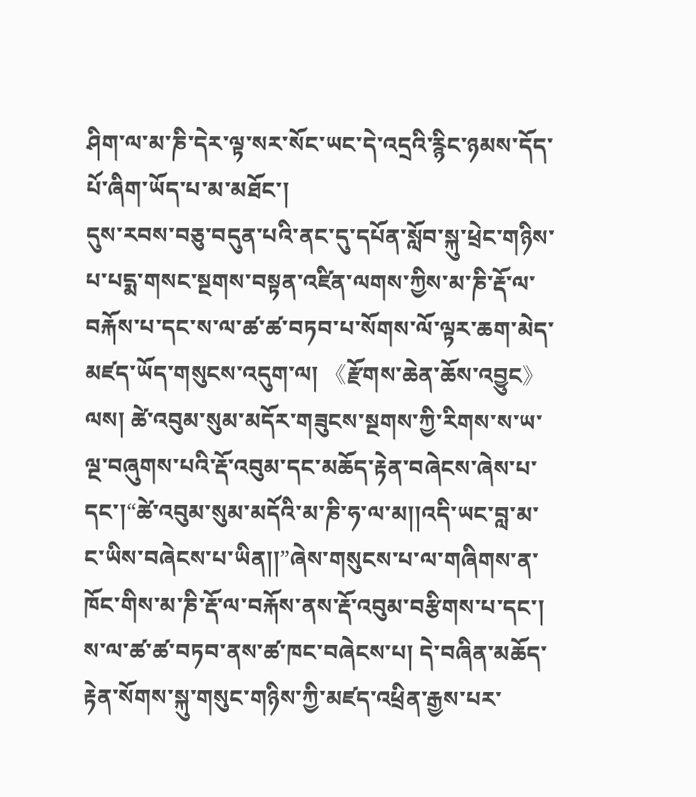ཤིག་ལ་མ་ཎི་དེར་ལྟ་སར་སོང་ཡང་དེ་འདྲའི་རྙིང་ཉམས་དོད་པོ་ཞིག་ཡོད་པ་མ་མཐོང་།
དུས་རབས་བཅུ་བདུན་པའི་ནང་དུ་དཔོན་སློབ་སྐུ་ཕྲེང་གཉིས་པ་པདྨ་གསང་སྔགས་བསྟན་འཛིན་ལགས་ཀྱིས་མ་ཎི་རྡོ་ལ་བརྐོས་པ་དང་ས་ལ་ཚ་ཚ་བཏབ་པ་སོགས་ལོ་ལྟར་ཆག་མེད་མཛད་ཡོད་གསུངས་འདུག་ལ། 《རྫོགས་ཆེན་ཆོས་འབྱུང》ལས། ཚེ་འབུམ་སུམ་མདོར་གཟུངས་སྔགས་ཀྱི་རིགས་ས་ཡ་ལྔ་བཞུགས་པའི་རྡོ་འབུམ་དང་མཆོད་རྟེན་བཞེངས་ཞེས་པ་དང་།“ཚེ་འབུམ་སུམ་མདོའི་མ་ཎི་ཧ་ལ་མ།།འདི་ཡང་བླ་མ་ང་ཡིས་བཞེངས་པ་ཡིན།།”ཞེས་གསུངས་པ་ལ་གཞིགས་ན་ཁོང་གིས་མ་ཎི་རྡོ་ལ་བརྐོས་ནས་རྡོ་འབུམ་བརྩིགས་པ་དང་། ས་ལ་ཚ་ཚ་བཏབ་ནས་ཚ་ཁང་བཞེངས་པ། དེ་བཞིན་མཆོད་རྟེན་སོགས་སྐུ་གསུང་གཉིས་ཀྱི་མཛད་འཕྲིན་རྒྱས་པར་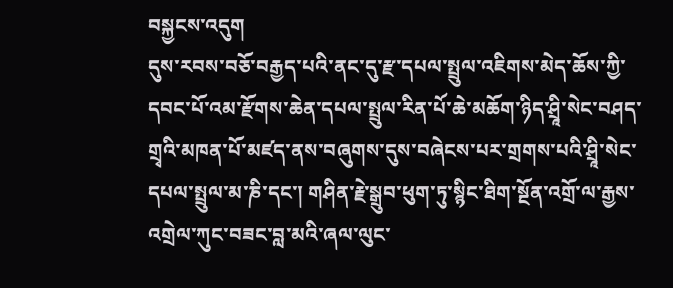བསྐྱངས་འདུག
དུས་རབས་བཅོ་བརྒྱད་པའི་ནང་དུ་རྫ་དཔལ་སྤྲུལ་འཇིགས་མེད་ཆོས་ཀྱི་དབང་པོ་འམ་རྫོགས་ཆེན་དཔལ་སྤྲུལ་རིན་པོ་ཆེ་མཆོག་ཉིད་ཤྲཱི་སེང་བཤད་གྲྭའི་མཁན་པོ་མཛད་ནས་བཞུགས་དུས་བཞེངས་པར་གྲགས་པའི་ཤྲཱི་སེང་དཔལ་སྤྲུལ་མ་ཎི་དང་། གཤིན་རྗེ་སྒྲུབ་ཕུག་ཏུ་སྙིང་ཐིག་སྔོན་འགྲོ་ལ་རྒྱས་འགྲེལ་ཀུང་བཟང་བླ་མའི་ཞལ་ལུང་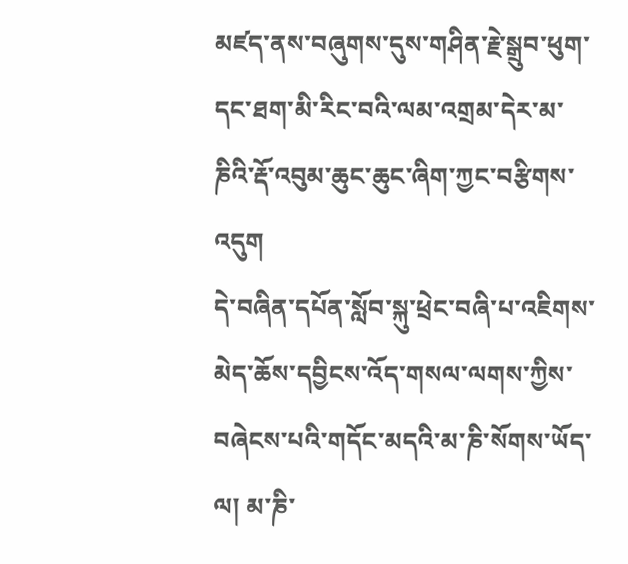མཛད་ནས་བཞུགས་དུས་གཤིན་རྗེ་སྒྲུབ་ཕུག་དང་ཐག་མི་རིང་བའི་ལམ་འགྲམ་དེར་མ་ཎིའི་རྡོ་འབུམ་ཆུང་ཆུང་ཞིག་ཀྱང་བརྩིགས་འདུག
དེ་བཞིན་དཔོན་སློབ་སྐུ་ཕྲེང་བཞི་པ་འཇིགས་མེད་ཆོས་དབྱིངས་འོད་གསལ་ལགས་ཀྱིས་བཞེངས་པའི་གདོང་མདའི་མ་ཎི་སོགས་ཡོད་ལ། མ་ཎི་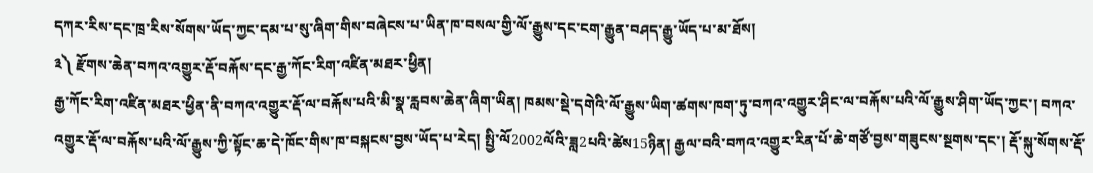དཀར་རིས་དང་ཁྲ་རིས་སོགས་ཡོད་ཀྱང་དམ་པ་སུ་ཞིག་གིས་བཞེངས་པ་ཡིན་ཁ་བསལ་གྱི་ལོ་རྒྱུས་དང་ངག་རྒྱུན་བཤད་རྒྱུ་ཡོད་པ་མ་ཐོས།
༣༽ རྫོགས་ཆེན་བཀའ་འགྱུར་རྡོ་བརྐོས་དང་རྒྱ་ཀོང་རིག་འཛིན་མཐར་ཕྱིན།
རྒྱ་ཀོང་རིག་འཛིན་མཐར་ཕྱིན་ནི་བཀའ་འགྱུར་རྡོ་ལ་བརྐོས་པའི་མི་སྣ་རླབས་ཆེན་ཞིག་ཡིན། ཁམས་སྡེ་དགེའི་ལོ་རྒྱུས་ཡིག་ཚགས་ཁག་ཏུ་བཀའ་འགྱུར་ཤིང་ལ་བརྐོས་པའི་ལོ་རྒྱུས་ཤིག་ཡོད་ཀྱང་། བཀའ་འགྱུར་རྡོ་ལ་བརྐོས་པའི་ལོ་རྒྱུས་ཀྱི་སྟོང་ཆ་དེ་ཁོང་གིས་ཁ་བསྐངས་བྱས་ཡོད་པ་རེད། སྤྱི་ལོ2002ལོའི་ཟླ2པའི་ཚེས15ཉིན། རྒྱལ་བའི་བཀའ་འགྱུར་རིན་པོ་ཆེ་གཙོ་བྱས་གཟུངས་སྔགས་དང་། རྡོ་སྐུ་སོགས་རྡོ་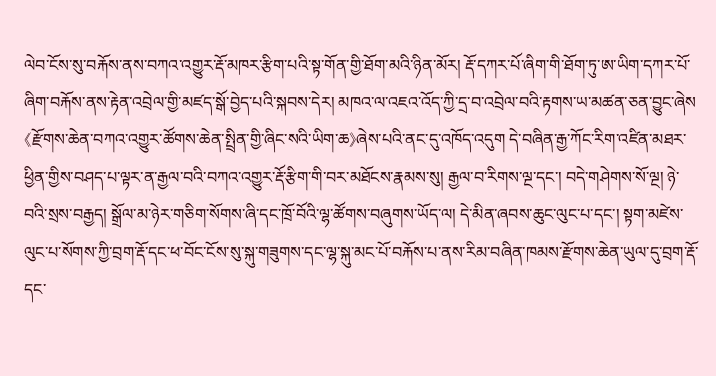ལེབ་ངོས་སུ་བརྐོས་ནས་བཀའ་འགྱུར་རྡོ་མཁར་རྩིག་པའི་སྟ་གོན་གྱི་ཐོག་མའི་ཉིན་མོར། རྡོ་དཀར་པོ་ཞིག་གི་ཐོག་ཏུ་ཨ་ཡིག་དཀར་པོ་ཞིག་བརྐོས་ནས་རྟེན་འབྲེལ་གྱི་མཛད་སྒོ་བྱེད་པའི་སྐབས་དེར། མཁའ་ལ་འཇའ་འོད་ཀྱི་དྲ་བ་འབྲེལ་བའི་རྟགས་ཡ་མཚན་ཅན་བྱུང་ཞེས《རྫོགས་ཆེན་བཀའ་འགྱུར་ཚོགས་ཆེན་སྤྲིན་གྱི་ཞིང་སའི་ཡིག་ཆ》ཞེས་པའི་ནང་དུ་འཁོད་འདུག དེ་བཞིན་རྒྱ་ཀོང་རིག་འཛིན་མཐར་ཕྱིན་གྱིས་བཤད་པ་ལྟར་ན་རྒྱལ་བའི་བཀའ་འགྱུར་རྡོ་རྩིག་གི་བར་མཐོངས་རྣམས་སུ། རྒྱལ་བ་རིགས་ལྔ་དང་། བདེ་གཤེགས་སོ་ལྔ། ཉེ་བའི་སྲས་བརྒྱད། སྒྲོལ་མ་ཉེར་གཅིག་སོགས་ཞི་དང་ཁྲོ་བོའི་ལྷ་ཚོགས་བཞུགས་ཡོད་ལ། དེ་མིན་ཞབས་ཆུང་ལུང་པ་དང་། སྟག་མཛེས་ལུང་པ་སོགས་ཀྱི་བྲག་རྡོ་དང་ཕ་བོང་ངོས་སུ་སྐུ་གཟུགས་དང་ལྷ་སྐུ་མང་པོ་བརྐོས་པ་ནས་རིམ་བཞིན་ཁམས་རྫོགས་ཆེན་ཡུལ་དུ་བྲག་རྡོ་དང་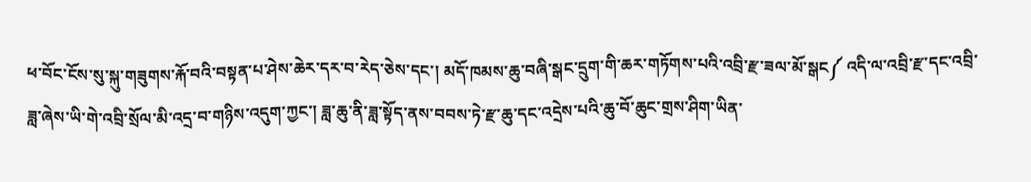ཕ་བོང་ངོས་སུ་སྐུ་གཟུགས་རྐོ་བའི་བསྟན་པ་ཤེས་ཆེར་དར་བ་རེད་ཅེས་དང་། མདོ་ཁམས་ཆུ་བཞི་སྒང་དྲུག་གི་ཆར་གཏོགས་པའི་འབྲི་རྫ་ཟལ་མོ་སྒང༼ འདི་ལ་འབྲི་རྫ་དང་འབྲི་ཟླ་ཞེས་ཡི་གེ་འབྲི་སྲོལ་མི་འདྲ་བ་གཉིས་འདུག་ཀྱང་། ཟླ་ཆུ་ནི་ཟླ་སྟོད་ནས་བབས་ཏེ་རྫ་ཆུ་དང་འདྲེས་པའི་ཆུ་བོ་ཆུང་གྲས་ཤིག་ཡིན་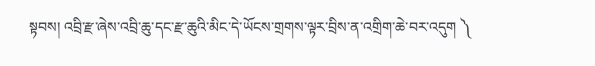སྟབས། འབྲི་རྫ་ཞེས་འབྲི་ཆུ་དང་རྫ་ཆུའི་མིང་དེ་ཡོངས་གྲགས་ལྟར་བྲིས་ན་འགྲིག་ཆེ་བར་འདུག ༽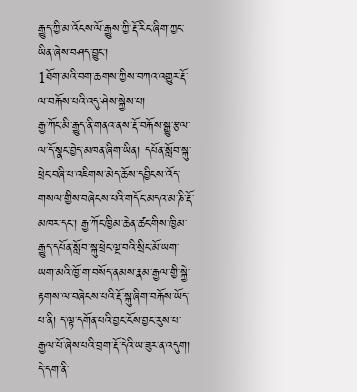རྒྱུད་ཀྱི་མ་འོངས་ལོ་རྒྱུས་ཀྱི་རྡོ་རིང་ཞིག་ཀྱང་ཡིན་ཞེས་བཤད་བྱུང་།
1ཐོག་མའི་བག་ཆགས་ཀྱིས་བཀའ་འགྱུར་རྡོ་ལ་བརྐོས་པའི་འདུ་ཤེས་སྐྱེས་པ།
རྒྱ་ཀོང་མི་རྒྱུད་ནི་གནའ་ནས་རྡོ་བརྐོས་སྒྱུ་རྩལ་ལ་དོ་སྣང་བྱེད་མཁན་ཞིག་ཡིན། དཔོན་སློབ་སྐུ་ཕྲེང་བཞི་པ་འཇིགས་མེད་ཆོས་དབྱིངས་འོད་གསལ་གྱིས་བཞེངས་པའི་གདོང་མདའ་མ་ཎི་རྡོ་མཁར་དང་། རྒྱ་ཀོང་ཁྱིམ་ཆེན་ཚང་གིས་ཁྱིམ་རྒྱུད་དཔོན་སློབ་སྐུ་ཕྲེང་ལྔ་བའི་སྲིང་མོ་ཡག་ཡག་མའི་ཁྱོ་ག་བསོད་ནམས་རྣམ་རྒྱལ་གྱི་སྐྱེ་རྟགས་ལ་བཞེངས་པའི་རྡོ་སྐུ་ཞིག་བརྐོས་ཡོད་པ་ནི། ད་ལྟ་དགོན་པའི་བྱང་ངོས་བྱང་རུས་པ་རྒྱལ་པོ་ཞེས་པའི་བྲག་རྡོ་དེའི་ཡ་ཟུར་ན་འདུག། དེ་དག་ནི་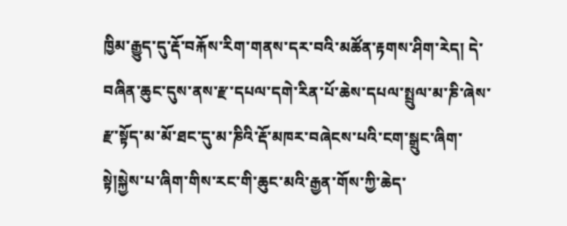ཁྱིམ་རྒྱུད་དུ་རྡོ་བརྐོས་རིག་གནས་དར་བའི་མཚོན་རྟགས་ཤིག་རེད། དེ་བཞིན་ཆུང་དུས་ནས་རྫ་དཔལ་དགེ་རིན་པོ་ཆེས་དཔལ་སྤྲུལ་མ་ཎི་ཞེས་རྫ་སྟོད་མ་མོ་ཐང་དུ་མ་ཎིའི་རྡོ་མཁར་བཞེངས་པའི་ངག་སྒྲུང་ཞིག་སྟེ།སྐྱེས་པ་ཞིག་གིས་རང་གི་ཆུང་མའི་རྒྱན་གོས་ཀྱི་ཆེད་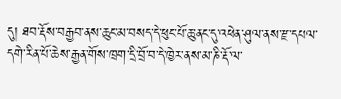དུ། ཐབ་རྡོས་བརྒྱབ་ནས་ཆུང་མ་བསད་དེ་ཕུང་པོ་ཆུ་ནང་དུ་འཕེན་ཤུལ་ནས་རྫ་དཔལ་དགེ་རིན་པོ་ཆེས་རྒྱན་གོས་ཁྲག་དྲི་བྲོ་བ་དེ་ཁྱེར་ནས་མ་ཎི་རྡོ་ལ་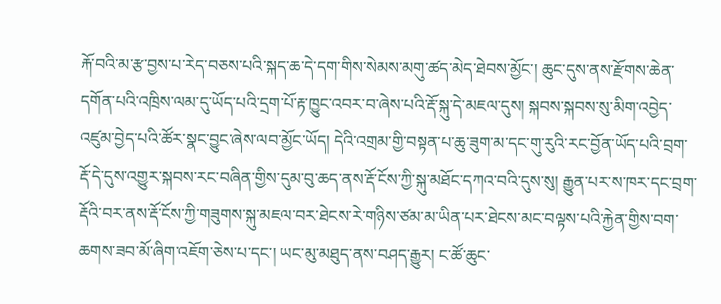རྐོ་བའི་མ་རྩ་བྱས་པ་རེད་བཅས་པའི་སྐད་ཆ་དེ་དག་གིས་སེམས་མགུ་ཚད་མེད་ཐེབས་མྱོང་། ཆུང་དུས་ནས་རྫོགས་ཆེན་དགོན་པའི་འཁྲིས་ལམ་དུ་ཡོད་པའི་དྲག་པོ་རྟ་ཁྱུང་འབར་བ་ཞེས་པའི་རྡོ་སྐུ་དེ་མཇལ་དུས། སྐབས་སྐབས་སུ་མིག་འབྱེད་འཛུམ་བྱེད་པའི་ཚོར་སྣང་བྱུང་ཞེས་ལབ་མྱོང་ཡོད། དེའི་འགྲམ་གྱི་བསྟན་པ་ཆུ་ཟུག་མ་དང་གུ་རུའི་རང་བྱོན་ཡོད་པའི་བྲག་རྡོ་དེ་དུས་འགྱུར་སྐབས་རང་བཞིན་གྱིས་དུམ་བུ་ཆད་ནས་རྡོ་ངོས་ཀྱི་སྐུ་མཐོང་དཀའ་བའི་དུས་སུ། རྒྱུན་པར་ས་ཁར་དང་བྲག་རྡོའི་བར་ནས་རྡོ་ངོས་ཀྱི་གཟུགས་སྐུ་མཇལ་བར་ཐེངས་རེ་གཉིས་ཙམ་མ་ཡིན་པར་ཐེངས་མང་བལྟས་པའི་རྐྱེན་གྱིས་བག་ཆགས་ཟབ་མོ་ཞིག་འཇོག་ཅེས་པ་དང་། ཡང་མུ་མཐུད་ནས་བཤད་རྒྱུར། ང་ཚོ་ཆུང་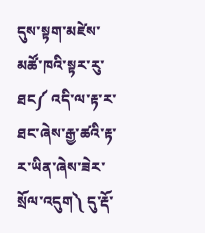དུས་སྟག་མཛེས་མཚོ་ཁའི་སྟར་རུ་ཐང༼ འདི་ལ་རྟ་ར་ཐང་ཞེས་རྒྱ་ཚའི་རྟ་ར་ཡིན་ཞེས་ཟེར་སྲོལ་འདུག༽ དུ་རྡོ་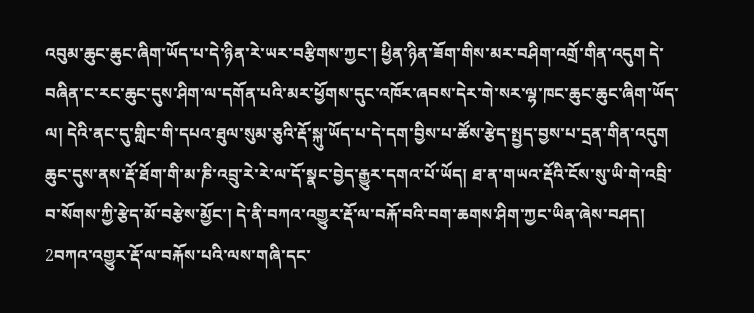འབུམ་ཆུང་ཆུང་ཞིག་ཡོད་པ་དེ་ཉིན་རེ་ཡར་བརྩིགས་ཀྱང་། ཕྱིན་ཉིན་ཟོག་གིས་མར་བཤིག་འགྲོ་གིན་འདུག དེ་བཞིན་ང་རང་ཆུང་དུས་ཤིག་ལ་དགོན་པའི་མར་ཕྱོགས་དུང་འཁོར་ཞབས་དེར་གེ་སར་ལྷ་ཁང་ཆུང་ཆུང་ཞིག་ཡོད་ལ། དེའི་ནང་དུ་གླིང་གི་དཔའ་ཐུལ་སུམ་ཅུའི་རྡོ་སྐུ་ཡོད་པ་དེ་དག་བྱིས་པ་ཚོས་རྩེད་སྤྱད་བྱས་པ་དྲན་གིན་འདུག ཆུང་དུས་ནས་རྡོ་ཐོག་གི་མ་ཎི་འབྲུ་རེ་རེ་ལ་དོ་སྣང་བྱེད་རྒྱུར་དགའ་པོ་ཡོད། ཐ་ན་གཡའ་རྡོའི་ངོས་སུ་ཡི་གེ་འབྲི་བ་སོགས་ཀྱི་རྩེད་མོ་བརྩེས་མྱོང་། དེ་ནི་བཀའ་འགྱུར་རྡོ་ལ་བརྐོ་བའི་བག་ཆགས་ཤིག་ཀྱང་ཡིན་ཞེས་བཤད།
2བཀའ་འགྱུར་རྡོ་ལ་བརྐོས་པའི་ལས་གཞི་དང་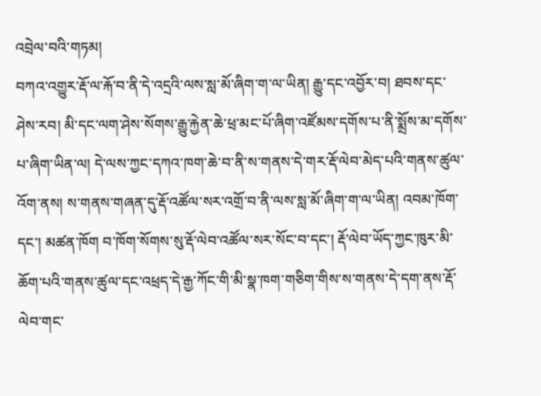འབྲེལ་བའི་གཏམ།
བཀའ་འགྱུར་རྡོ་ལ་རྐོ་བ་ནི་དེ་འདྲའི་ལས་སླ་མོ་ཞིག་ག་ལ་ཡིན། རྒྱུ་དང་འབྱོར་བ། ཐབས་དང་ཤེས་རབ། མི་དང་ལག་ཤེས་སོགས་རྒྱུ་རྐྱེན་ཆེ་ཕྲ་མང་པོ་ཞིག་འཛོམས་དགོས་པ་ནི་སྨྲོས་མ་དགོས་པ་ཞིག་ཡིན་ལ། དེ་ལས་ཀྱང་དཀའ་ཁག་ཆེ་བ་ནི་ས་གནས་དེ་གར་རྡོ་ལེབ་མེད་པའི་གནས་ཚུལ་འོག་ནས། ས་གནས་གཞན་དུ་རྡོ་འཚོལ་སར་འགྲོ་བ་ནི་ལས་སླ་མོ་ཞིག་ག་ལ་ཡིན། འབམ་ཁོག་དང་། མཚན་ཁོག བ་ཁོག་སོགས་སུ་རྡོ་ལེབ་འཚོལ་སར་སོང་བ་དང་། རྡོ་ལེབ་ཡོད་ཀྱང་ཁུར་མི་ཆོག་པའི་གནས་ཚུལ་དང་འཕྲད་དེ་རྒྱ་ཀོང་གི་མི་སྣ་ཁག་གཅིག་གིས་ས་གནས་དེ་དག་ནས་རྡོ་ལེབ་གང་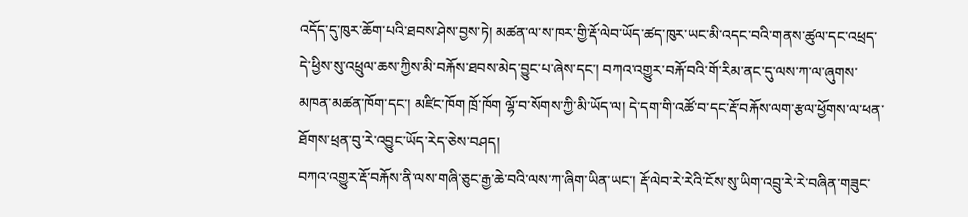འདོད་དུ་ཁུར་ཆོག་པའི་ཐབས་ཤེས་བྱས་ཏེ། མཚན་ལ་ས་ཁར་གྱི་རྡོ་ལེབ་ཡོད་ཚད་ཁུར་ཡང་མི་འདང་བའི་གནས་ཚུལ་དང་འཕྲད་དེ་ཕྱིས་སུ་འཕྲུལ་ཆས་ཀྱིས་མི་བརྐོས་ཐབས་མེད་བྱུང་པ་ཞེས་དང་། བཀའ་འགྱུར་བརྐོ་བའི་གོ་རིམ་ནང་དུ་ལས་ཀ་ལ་ཞུགས་མཁན་མཚན་ཁོག་དང་། མཛིང་ཁོག ཁྲོ་ཁོག ལྷོ་བ་སོགས་ཀྱི་མི་ཡོད་ལ། དེ་དག་གི་འཚོ་བ་དང་རྡོ་བརྐོས་ལག་རྩལ་ཕྱོགས་ལ་ཕན་ཐོགས་ཕྲན་བུ་རེ་འབྱུང་ཡོད་རེད་ཅེས་བཤད།
བཀའ་འགྱུར་རྡོ་བརྐོས་ནི་ལས་གཞི་ཅུང་རྒྱ་ཆེ་བའི་ལས་ཀ་ཞིག་ཡིན་ཡང་། རྡོ་ལེབ་རེ་རེའི་ངོས་སུ་ཡིག་འབྲུ་རེ་རེ་བཞིན་གཟུང་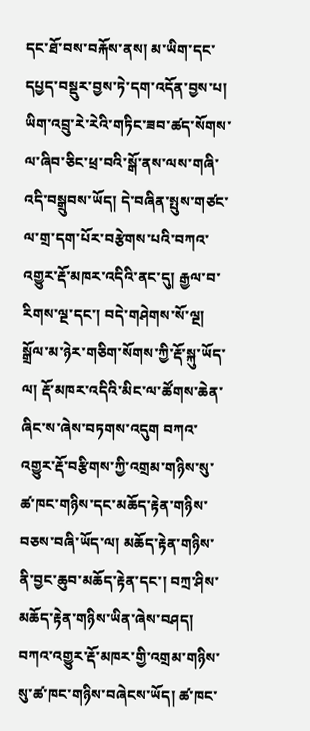དང་ཐོ་བས་བརྐོས་ནས། མ་ཡིག་དང་དཔྱད་བསྡུར་བྱས་ཏེ་དག་འདོན་བྱས་པ། ཡིག་འབྲུ་རེ་རེའི་གཏིང་ཟབ་ཚད་སོགས་ལ་ཞིབ་ཅིང་ཕྲ་བའི་སྒོ་ནས་ལས་གཞི་འདི་བསྒྲུབས་ཡོད། དེ་བཞིན་སྤུས་གཙང་ལ་གྲ་དག་པོར་བརྩེགས་པའི་བཀའ་འགྱུར་རྡོ་མཁར་འདིའི་ནང་དུ། རྒྱལ་བ་རིགས་ལྔ་དང་། བདེ་གཤེགས་སོ་ལྔ། སྒྲོལ་མ་ཉེར་གཅིག་སོགས་ཀྱི་རྡོ་སྐུ་ཡོད་ལ། རྡོ་མཁར་འདིའི་མིང་ལ་ཚོགས་ཆེན་ཞིང་ས་ཞེས་བཏགས་འདུག བཀའ་འགྱུར་རྡོ་བརྩིགས་ཀྱི་འགྲམ་གཉིས་སུ་ཚ་ཁང་གཉིས་དང་མཆོད་རྟེན་གཉིས་བཅས་བཞི་ཡོད་ལ། མཆོད་རྟེན་གཉིས་ནི་བྱང་ཆུབ་མཆོད་རྟེན་དང་། བཀྲ་ཤིས་མཆོད་རྟེན་གཉིས་ཡིན་ཞེས་བཤད།
བཀའ་འགྱུར་རྡོ་མཁར་གྱི་འགྲམ་གཉིས་སུ་ཚ་ཁང་གཉིས་བཞེངས་ཡོད། ཚ་ཁང་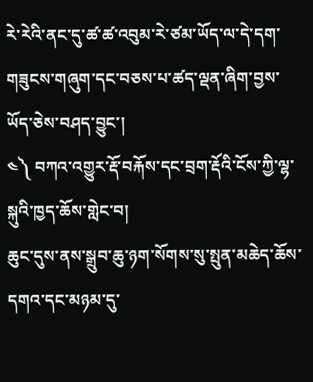རེ་རེའི་ནང་དུ་ཚ་ཚ་འབུམ་རེ་ཙམ་ཡོད་ལ་དེ་དག་གཟུངས་གཞུག་དང་བཅས་པ་ཚད་ལྡན་ཞིག་བྱས་ཡོད་ཅེས་བཤད་བྱུང་།
༤༽ བཀའ་འགྱུར་རྡོ་བརྐོས་དང་བྲག་རྡོའི་ངོས་ཀྱི་ལྷ་སྐུའི་ཁྱད་ཆོས་གླེང་བ།
ཆུང་དུས་ནས་སྒྲུབ་ཆུ་ཉག་སོགས་སུ་སྤུན་མཆེད་ཆོས་དགའ་དང་མཉམ་དུ་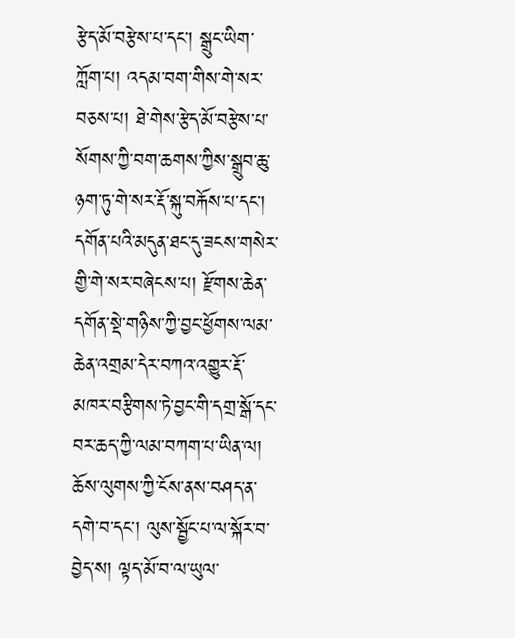རྩེད་མོ་བརྩེས་པ་དང་། སྒྲུང་ཡིག་ཀློག་པ། འདམ་བག་གིས་གེ་སར་བཅས་པ། ཐེ་གེས་རྩེད་མོ་བརྩེས་པ་སོགས་ཀྱི་བག་ཆགས་ཀྱིས་སྒྲུབ་ཆུ་ཉག་ཏུ་གེ་སར་རྡོ་སྐུ་བརྐོས་པ་དང་། དགོན་པའི་མདུན་ཐང་དུ་ཟངས་གསེར་གྱི་གེ་སར་བཞེངས་པ། རྫོགས་ཆེན་དགོན་སྡེ་གཉིས་ཀྱི་བྱང་ཕྱོགས་ལམ་ཆེན་འགྲམ་དེར་བཀའ་འགྱུར་རྡོ་མཁར་བརྩིགས་ཏེ་བྱང་གི་དགྲ་སྒོ་དང་བར་ཆད་ཀྱི་ལམ་བཀག་པ་ཡིན་ལ། ཆོས་ལུགས་ཀྱི་ངོས་ནས་བཤད་ན་དགེ་བ་དང་། ལུས་སྦྱོང་པ་ལ་སྐོར་བ་བྱེད་ས། ལྟད་མོ་བ་ལ་ཡུལ་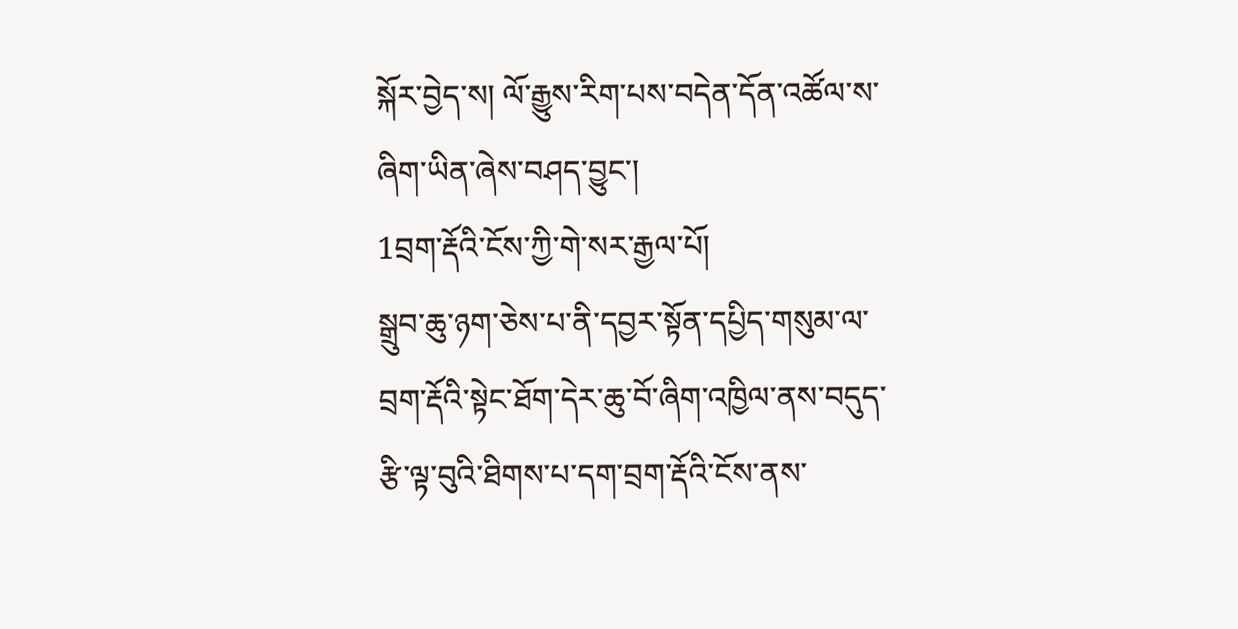སྐོར་བྱེད་ས། ལོ་རྒྱུས་རིག་པས་བདེན་དོན་འཚོལ་ས་ཞིག་ཡིན་ཞེས་བཤད་བྱུང་།
1བྲག་རྡོའི་ངོས་ཀྱི་གེ་སར་རྒྱལ་པོ།
སྒྲུབ་ཆུ་ཉག་ཅེས་པ་ནི་དབྱར་སྟོན་དཔྱིད་གསུམ་ལ་བྲག་རྡོའི་སྟེང་ཐོག་དེར་ཆུ་བོ་ཞིག་འཁྱིལ་ནས་བདུད་རྩི་ལྟ་བུའི་ཐིགས་པ་དག་བྲག་རྡོའི་ངོས་ནས་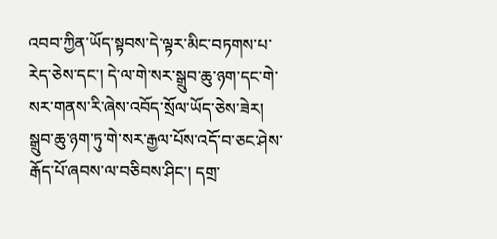འབབ་ཀྱིན་ཡོད་སྟབས་དེ་ལྟར་མིང་བཏགས་པ་རེད་ཅེས་དང་། དེ་ལ་གེ་སར་སྒྲུབ་ཆུ་ཉག་དང་གེ་སར་གནས་རི་ཞེས་འབོད་སྲོལ་ཡོད་ཅེས་ཟེར། སྒྲུབ་ཆུ་ཉག་ཏུ་གེ་སར་རྒྱལ་པོས་འདོ་བ་ཅང་ཤེས་རྒོད་པོ་ཞབས་ལ་བཅིབས་ཤིང་། དགྲ་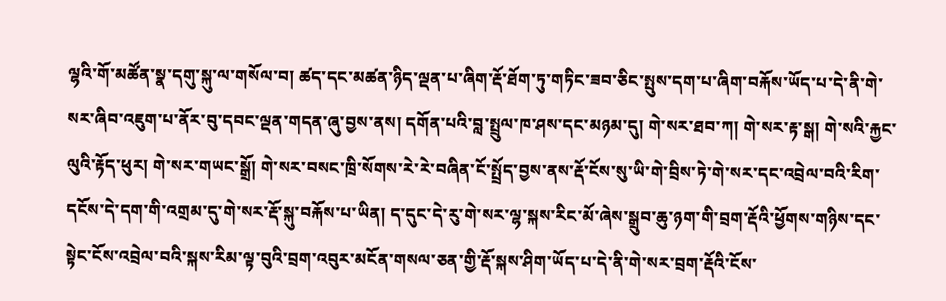ལྷའི་གོ་མཚོན་སྣ་དགུ་སྐུ་ལ་གསོལ་བ། ཚད་དང་མཚན་ཉིད་ལྡན་པ་ཞིག་རྡོ་ཐོག་ཏུ་གཏིང་ཟབ་ཅིང་སྤུས་དག་པ་ཞིག་བརྐོས་ཡོད་པ་དེ་ནི་གེ་སར་ཞིབ་འཇུག་པ་ནོར་བུ་དབང་ལྡན་གདན་ཞུ་བྱས་ནས། དགོན་པའི་བླ་སྤྲུལ་ཁ་ཤས་དང་མཉམ་དུ། གེ་སར་ཐབ་ཀ། གེ་སར་རྟ་སྒ། གེ་སའི་རྐྱང་ལུའི་རྟོད་ཕུར། གེ་སར་གཡང་སྒྲོ། གེ་སར་བསང་ཁྲི་སོགས་རེ་རེ་བཞིན་ངོ་སྤྲོད་བྱས་ནས་རྡོ་ངོས་སུ་ཡི་གེ་བྲིས་ཏེ་གེ་སར་དང་འབྲེལ་བའི་རིག་དངོས་དེ་དག་གི་འགྲམ་དུ་གེ་སར་རྡོ་སྐུ་བརྐོས་པ་ཡིན། ད་དུང་དེ་རུ་གེ་སར་ལྷ་སྐས་རིང་མོ་ཞེས་སྒྲུབ་ཆུ་ཉག་གི་བྲག་རྡོའི་ཕྱོགས་གཉིས་དང་སྟེང་ངོས་འབྲེལ་བའི་སྐས་རིམ་ལྟ་བུའི་བྲག་འབུར་མངོན་གསལ་ཅན་གྱི་རྡོ་སྐས་ཤིག་ཡོད་པ་དེ་ནི་གེ་སར་བྲག་རྡོའི་ངོས་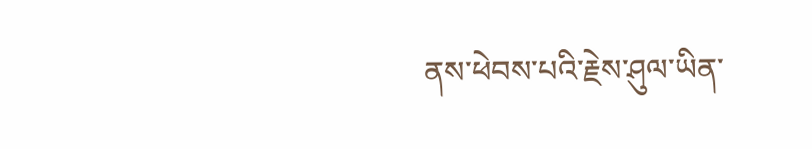ནས་ཕེབས་པའི་རྗེས་ཤུལ་ཡིན་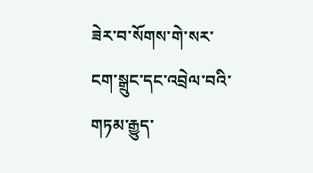ཟེར་བ་སོགས་གེ་སར་ངག་སྒྲུང་དང་འབྲེལ་བའི་གཏམ་རྒྱུད་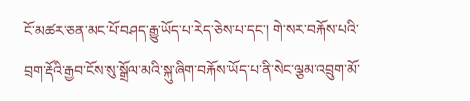ངོ་མཚར་ཅན་མང་པོ་བཤད་རྒྱུ་ཡོད་པ་རེད་ཅེས་པ་དང་། གེ་སར་བརྐོས་པའི་བྲག་རྡོའི་རྒྱབ་ངོས་སུ་སྒྲོལ་མའི་སྐུ་ཞིག་བརྐོས་ཡོད་པ་ནི་སེང་ལྕམ་འབྲུག་མོ་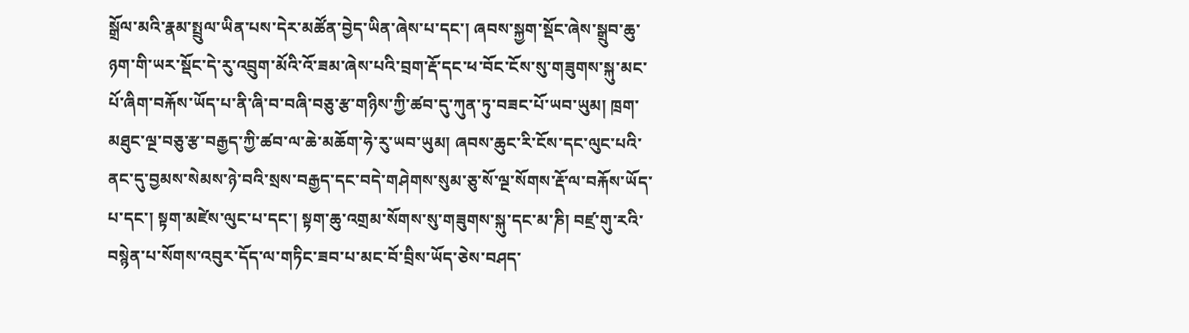སྒྲོལ་མའི་རྣམ་སྤྲུལ་ཡིན་པས་དེར་མཚོན་བྱེད་ཡིན་ཞེས་པ་དང་། ཞབས་སྐྱག་སྡོང་ཞེས་སྒྲུབ་ཆུ་ཉག་གི་ཡར་སྡོང་དེ་རུ་འབྲུག་མོའི་འོ་ཟམ་ཞེས་པའི་བྲག་རྡོ་དང་ཕ་བོང་ངོས་སུ་གཟུགས་སྐུ་མང་པོ་ཞིག་བརྐོས་ཡོད་པ་ནི་ཞི་བ་བཞི་བཅུ་རྩ་གཉིས་ཀྱི་ཚབ་དུ་ཀུན་ཏུ་བཟང་པོ་ཡབ་ཡུམ། ཁྲག་མཐུང་ལྔ་བཅུ་རྩ་བརྒྱད་ཀྱི་ཚབ་ལ་ཆེ་མཆོག་ཧེ་རུ་ཡབ་ཡུམ། ཞབས་ཆུང་རི་ངོས་དང་ལུང་པའི་ནང་དུ་བྱམས་སེམས་ཉེ་བའི་སྲས་བརྒྱད་དང་བདེ་གཤེགས་སུམ་ཅུ་སོ་ལྔ་སོགས་རྡོ་ལ་བརྐོས་ཡོད་པ་དང་། སྟག་མཛེས་ལུང་པ་དང་། སྟག་ཆུ་འགྲམ་སོགས་སུ་གཟུགས་སྐུ་དང་མ་ཎི། བཛྲ་གུ་རའི་བསྙེན་པ་སོགས་འབུར་དོད་ལ་གཏིང་ཟབ་པ་མང་བོ་བྲིས་ཡོད་ཅེས་བཤད་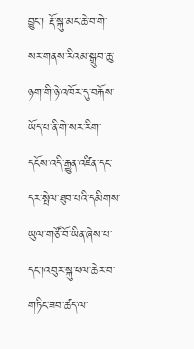བྱུང་། རྡོ་སྐུ་མང་ཆེ་བ་གེ་སར་གནས་རིའམ་སྒྲུབ་ཆུ་ཉག་གི་ཉེ་འཁོར་དུ་བརྐོས་ཡོད་པ་ནི་གེ་སར་རིག་དངོས་འདི་རྒྱུན་འཛིན་དང་དར་སྤེལ་ཐུབ་པའི་དམིགས་ཡུལ་གཙོ་བོ་ཡིན་ཞེས་པ་དང་།འབུར་སྐུ་ཕལ་ཆེར་བ་གཏིང་ཟབ་ཚད་ལ་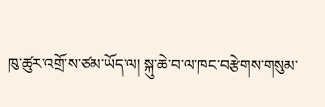ཁུ་ཚུར་འགྲོ་ས་ཙམ་ཡོད་ལ། སྐུ་ཆེ་བ་ལ་ཁང་བརྩེགས་གསུམ་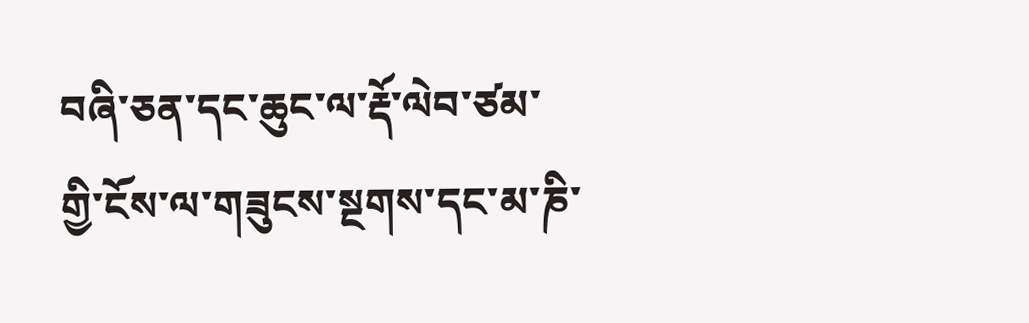བཞི་ཅན་དང་ཆུང་ལ་རྡོ་ལེབ་ཙམ་གྱི་ངོས་ལ་གཟུངས་སྔགས་དང་མ་ཎི་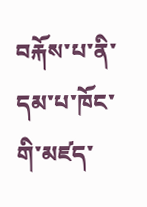བརྐོས་པ་ནི་དམ་པ་ཁོང་གི་མཛད་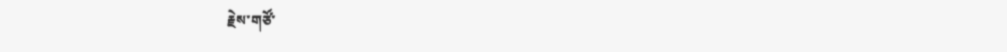རྗེས་གཙོ་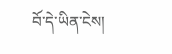བོ་དེ་ཡིན་ངེས།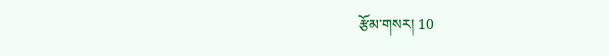རྩོམ་གསར། 10